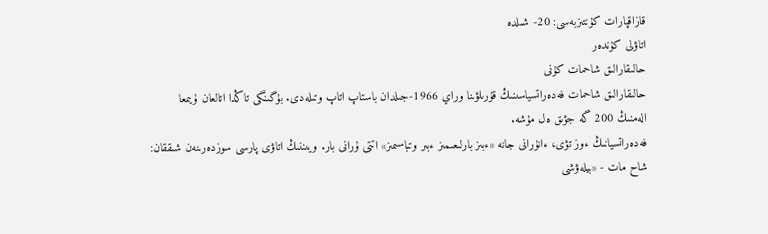قازاقپارات كۇنتىزبەسى: 20- شىلدە
اتاۋلى كۇندەر
حالىقارالىق شاحمات كۇنى
حالىقارالىق شاحمات فەدەراتسياسىنىڭ قۇرىلۋىنا وراي 1966-جىلدان باستاپ اتاپ وتىلەدى. بۇگىنگى تاڭدا اتالعان ۇيىمعا الەمنىڭ 200 گە جۋىق ەل مۇشە.
فەدەراتسيانىڭ ءوز تۋى، ءانۇرانى جانە «ءبىز بارلىعىمىز ءبىر وتباسىمىز» اتتى ۇرانى بار. ويىننىڭ اتاۋى پارسى سوزدەرىنەن شىققان: شاح مات - «بيلەۋشى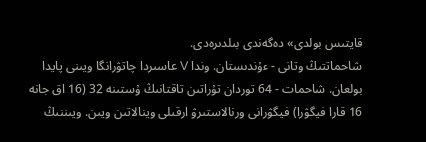قايتىس بولدى» دەگەندى بىلدىرەدى.
شاحماتتىڭ وتانى - ءۇندىستان. وندا V عاسىردا چاتۋرانگا ويىنى پايدا بولعان. شاحمات - 64 توردان تۇراتىن تاقتانىڭ ۇستىنە 32 (16 اق جانە 16 قارا فيگۋرا) فيگۋرانى ورنالاستىرۋ ارقىلى وينالاتىن ويىن. ويىننىڭ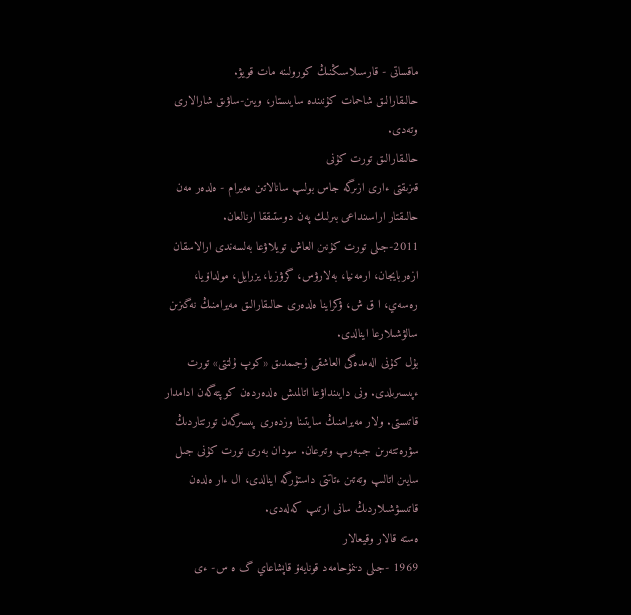ماقساتى - قارسىلاسىڭنىڭ كورولىنە مات قويۋ.
حالىقارالىق شاحمات كۇنىندە سايىستار، ويىن-ساۋىق شارالارى وتەدى.
حالىقارالىق تورت كۇنى
قىزىقتى ءارى ازىرگە جاس بولىپ سانالاتىن مەيرام - ەلدەر مەن حالىقتار اراسىنداعى بىرلىك پەن دوستىققا ارنالعان.
2011-جىلى تورت كۇنىن العاش تويلاۋعا بەلسەندى ارالاسقان ازەربايجان، ارمەنيا، بەلارۋس، گرۋزيا، يزرايل، مولداۆيا، رەسەي، ا ق ش، ۋكراينا ەلدەرى حالىقارالىق مەيرامنىڭ نەگىزىن سالۋشىلارعا اينالدى.
بۇل كۇنى الەمدەگى العاشقى ۇجىمدىق «كوپ ۇلتتى» تورت ءپىسىرىلدى. ونى دايىنداۋعا اتالمىش ەلدەردەن كوپتەگەن ادامدار قاتىستى. ولار مەيرامنىڭ سايتىنا وزدەرى پىسىرگەن تورتتاردىڭ سۋرەتتەرىن جىبەرىپ وتىرعان. سودان بەرى تورت كۇنى جىل سايىن اتالىپ وتەتىن ءتاتتى داستۇرگە اينالدى، ال ءار ەلدەن قاتىسۋشىلاردىڭ سانى ارتىپ كەلەدى.
ەستە قالار وقيعالار
1969 -جىلى دىنمۇحامەد قونايەۆ قاپشاعاي گ ە س- ءى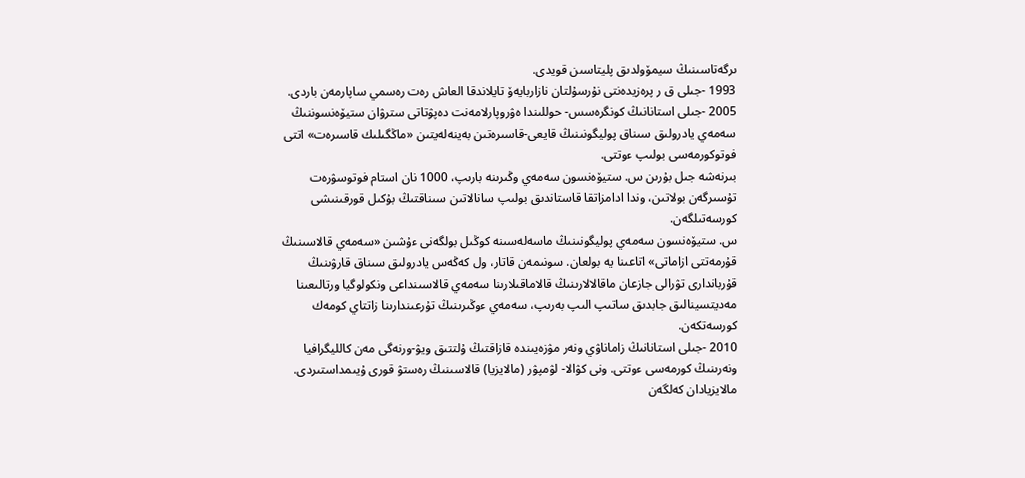ىرگەتاسىنىڭ سيمۆولدىق پليتاسىن قويدى.
1993 -جىلى ق ر پرەزيدەنتى نۇرسۇلتان نازاربايەۆ تايلاندقا العاش رەت رەسمي ساپارمەن باردى.
2005 -جىلى استانانىڭ كونگرەسس- حوللىندا ەۋروپارلامەنت دەپۋتاتى سترۋان ستيۆەنسوننىڭ سەمەي يادرولىق سىناق پوليگونىنىڭ قايعى-قاسىرەتىن بەينەلەيتىن «ماڭگىلىك قاسىرەت» اتتى فوتوكورمەسى بولىپ ءوتتى.
بىرنەشە جىل بۇرىن س. ستيۆەنسون سەمەي وڭىرىنە بارىپ، 1000 نان استام فوتوسۋرەت تۇسىرگەن بولاتىن، وندا ادامزاتقا قاستاندىق بولىپ سانالاتىن سىناقتىڭ بۇكىل قورقىنىشى كورسەتىلگەن.
س. ستيۆەنسون سەمەي پوليگونىنىڭ ماسەلەسىنە كوڭىل بولگەنى ءۇشىن «سەمەي قالاسىنىڭ قۇرمەتتى ازاماتى» اتاعىنا يە بولعان. سونىمەن قاتار، ول كەڭەس يادرولىق سىناق قارۋىنىڭ قۇرباندارى تۋرالى جازعان ماقالالارىنىڭ قالاماقىلارىنا سەمەي قالاسىنداعى ونكولوگيا ورتالىعىنا مەديتسينالىق جابدىق ساتىپ الىپ بەرىپ، سەمەي ءوڭىرىنىڭ تۇرعىندارىنا زاتتاي كومەك كورسەتكەن.
2010 -جىلى استانانىڭ زاماناۋي ونەر مۋزەيىندە قازاقتىڭ ۇلتتىق ويۋ-ورنەگى مەن كالليگرافيا ونەرىنىڭ كورمەسى ءوتتى. ونى كۋالا- لۋمپۋر (مالايزيا) قالاسىنىڭ رەستۋ قورى ۇيىمداستىردى. مالايزيادان كەلگەن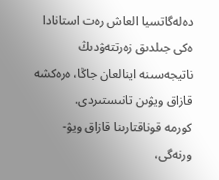دەلەگاتسيا العاش رەت استانادا ەكى جىلدىق زەرتتەۋدىڭ ناتيجەسىنە اينالعان جاڭا، ەرەكشە قازاق ويۋىن تانىستىردى.
كورمە قوناقتارىنا قازاق ويۋ-ورنەگى،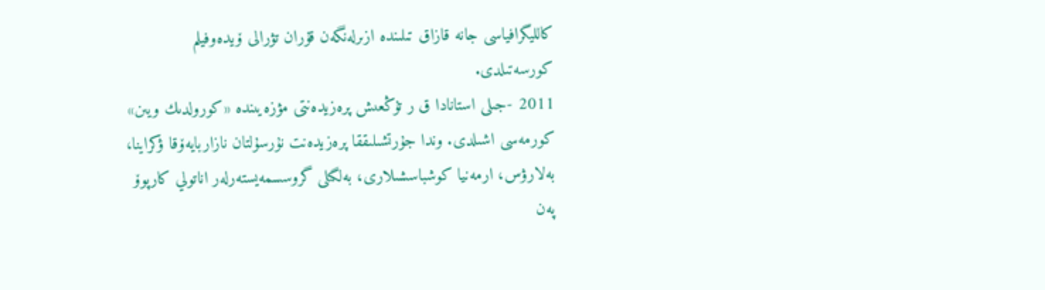كالليگرافياسى جانە قازاق تىلىندە ازىرلەنگەن قۇران تۋرالى ۆيدەوفيلم كورسەتىلدى.
2011 -جىلى استانادا ق ر تۇڭعىش پرەزيدەنتى مۋزەيىندە «كورولدىك ويىن» كورمەسى اشىلدى. وندا جۇرتشىلىققا پرەزيدەنت نۇرسۇلتان نازاربايەۆقا ۋكراينا، بەلارۋس، ارمەنيا كوشباسشىلارى، بەلگىلى گروسسمەيستەرلەر اناتولي كارپوۆ پەن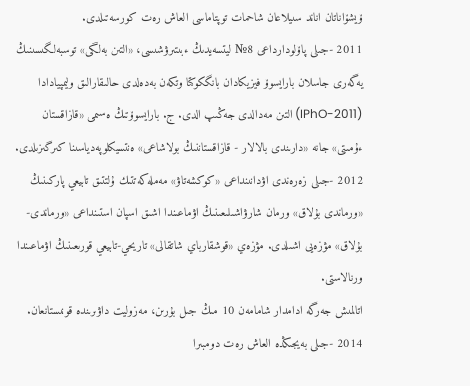ۆيشۆاناتان اناند سىيلاعان شاحمات توپتاماسى العاش رەت كورسەتىلدى.
2011 -جىلى پاۆلودارداعى 8№ ليتسەيدىڭ ءبىتىرۋشىسى، «التىن بەلگى» توسبەلگىسىنىڭ يەگەرى جاسلان بارايسوۆ فيزيكادان بانگكوكتا وتكەن بەدەلدى حالىقارالىق وليمپيادادا (IPhO-2011) التىن مەدالدى جەڭىپ الدى. ج. بارايسوۆتىڭ ەسىمى «قازاقستان ءۇمىتى» جانە «دارىندى بالالار - قازاقستاننىڭ بولاشاعى» ەنتسيكلوپەدياسىنا كىرگىزىلدى.
2012 -جىلى زەرەندى اۋدانىنداعى «كوكشەتاۋ» مەملەكەتتىك ۇلتتىق تابيعي پاركىنىڭ «ورماندى بۇلاق» ورمان شارۋاشىلىعىنىڭ اۋماعىندا اشىق اسپان استىنداعى «ورماندى- بۇلاق» مۋزەيى اشىلدى. مۋزەي «قوشقارباي شاتقالى» تاريحي-تابيعي قورىعىنىڭ اۋماعىندا ورنالاستى.
اتالمىش جەرگە ادامدار شامامەن 10 مىڭ جىل بۇرىن، مەزوليت داۋىرىندە قونىستانعان.
2014 -جىلى بەيجىڭدە العاش رەت دومبىرا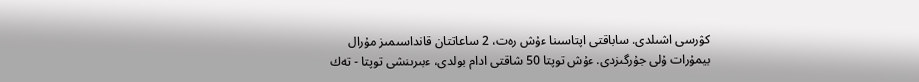كۋرسى اشىلدى. ساباقتى اپتاسىنا ءۇش رەت، 2 ساعاتتان قانداسىمىز مۇرال بيمۇرات ۇلى جۇرگىزدى. ءۇش توپتا 50 شاقتى ادام بولدى، ءبىرىنشى توپتا - تەك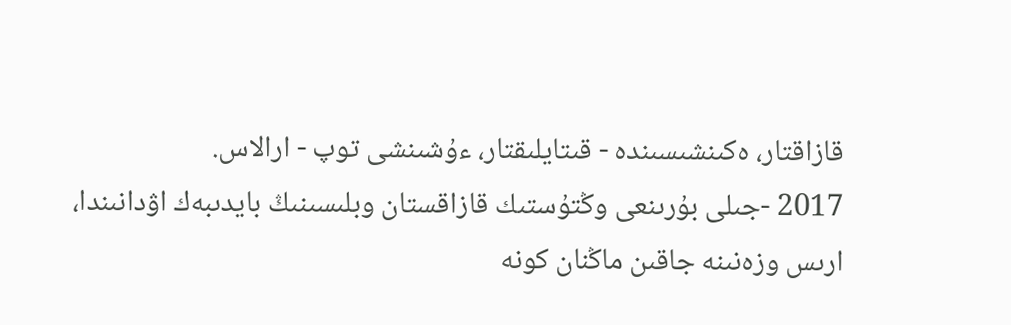قازاقتار، ەكىنشىسىندە - قىتايلىقتار، ءۇشىنشى توپ - ارالاس.
2017 -جىلى بۇرىنعى وڭتۇستىك قازاقستان وبلىسىنىڭ بايدىبەك اۋدانىندا، ارىس وزەنىنە جاقىن ماڭنان كونە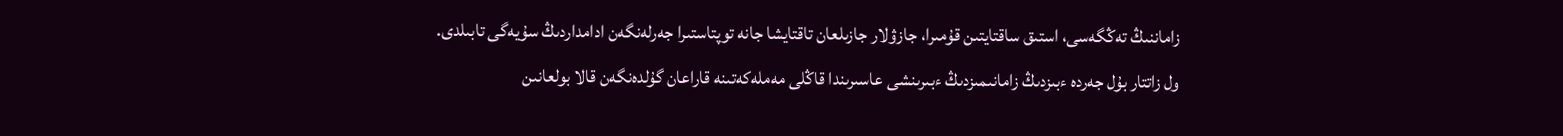زاماننىڭ تەڭگەسى، استىق ساقتايتىن قۇمىرا، جازۋلار جازىلعان تاقتايشا جانە توپتاستىرا جەرلەنگەن ادامداردىڭ سۇيەگى تابىلدى.
ول زاتتار بۇل جەردە ءبىزدىڭ زامانىمىزدىڭ ءبىرىنشى عاسىرىندا قاڭلى مەملەكەتىنە قاراعان گۇلدەنگەن قالا بولعانىن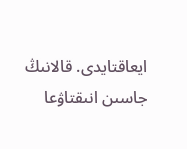ايعاقتايدى. قالانىڭ جاسىن انىقتاۋعا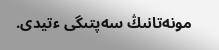مونەتانىڭ سەپتىگى ءتيدى.